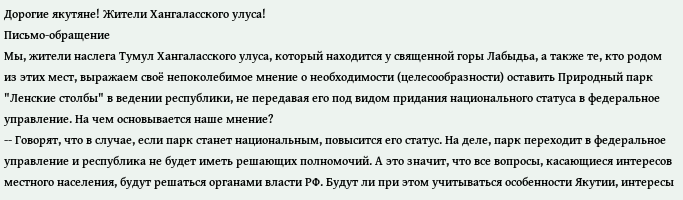Дорогие якутяне! Жители Хангаласского улуса!
Письмо-обращение
Мы, жители наслега Тумул Хангаласского улуса, который находится у священной горы Лабыдьа, а также те, кто родом из этих мест, выражаем своё непоколебимое мнение о необходимости (целесообразности) оставить Природный парк "Ленские столбы" в ведении республики, не передавая его под видом придания национального статуса в федеральное управление. На чем основывается наше мнение?
-- Говорят, что в случае, если парк станет национальным, повысится его статус. На деле, парк переходит в федеральное управление и республика не будет иметь решающих полномочий. А это значит, что все вопросы, касающиеся интересов местного населения, будут решаться органами власти РФ. Будут ли при этом учитываться особенности Якутии, интересы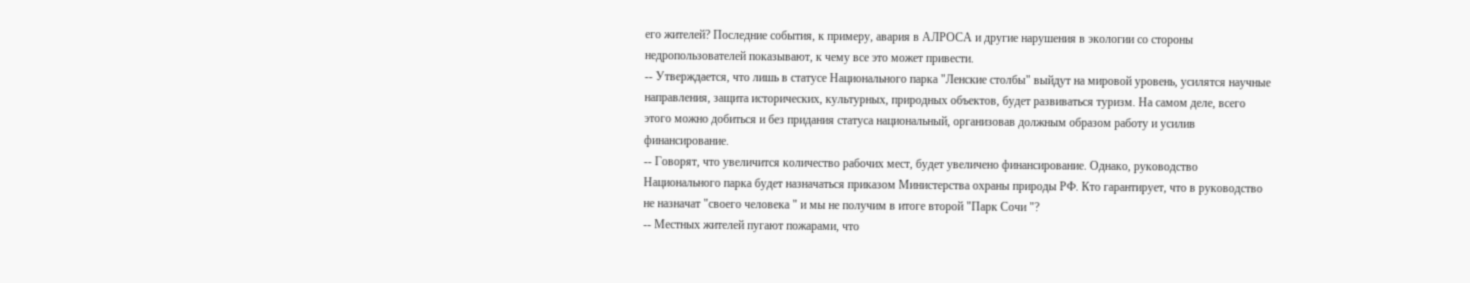его жителей? Последние события, к примеру, авария в АЛРОСА и другие нарушения в экологии со стороны недропользователей показывают, к чему все это может привести.
-- Утверждается, что лишь в статусе Национального парка "Ленские столбы" выйдут на мировой уровень, усилятся научные направления, защита исторических, культурных, природных объектов, будет развиваться туризм. На самом деле, всего этого можно добиться и без придания статуса национальный, организовав должным образом работу и усилив финансирование.
-- Говорят, что увеличится количество рабочих мест, будет увеличено финансирование. Однако, руководство Национального парка будет назначаться приказом Министерства охраны природы РФ. Кто гарантирует, что в руководство не назначат "своего человека " и мы не получим в итоге второй "Парк Сочи "?
-- Местных жителей пугают пожарами, что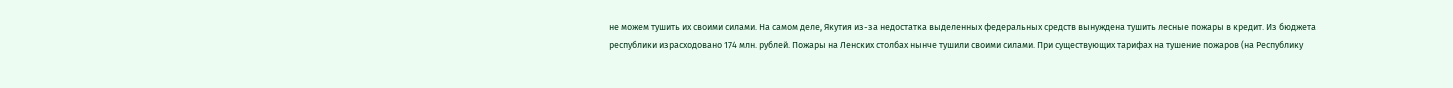не можем тушить их своими силами. На самом деле, Якутия из-за недостатка выделенных федеральных средств вынуждена тушить лесные пожары в кредит. Из бюджета республики израсходовано 174 млн. рублей. Пожары на Ленских столбах нынче тушили своими силами. При существующих тарифах на тушение пожаров (на Республику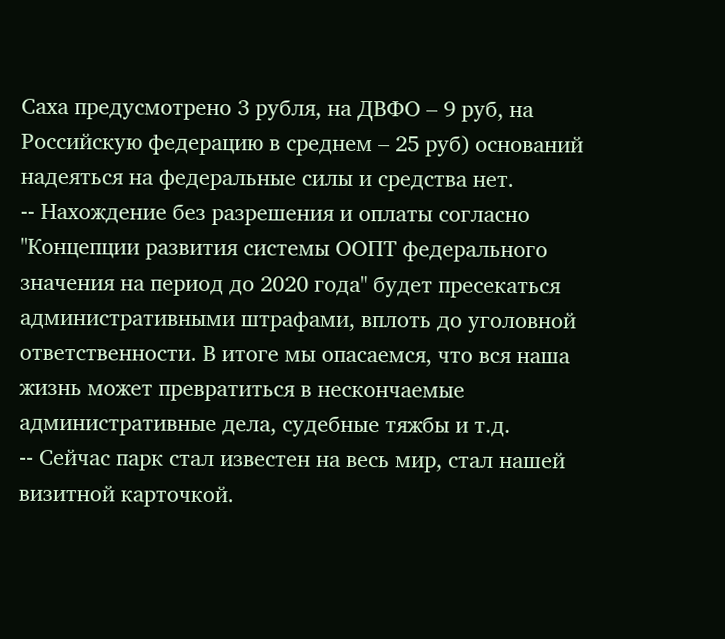Саха предусмотрено 3 рубля, на ДВФО – 9 руб, на Российскую федерацию в среднем – 25 руб) оснований надеяться на федеральные силы и средства нет.
-- Нахождение без разрешения и оплаты согласно "Концепции развития системы ООПТ федерального значения на период до 2020 года" будет пресекаться административными штрафами, вплоть до уголовной ответственности. В итоге мы опасаемся, что вся наша жизнь может превратиться в нескончаемые административные дела, судебные тяжбы и т.д.
-- Сейчас парк стал известен на весь мир, стал нашей визитной карточкой.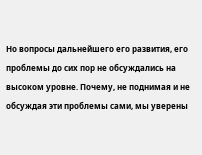Но вопросы дальнейшего его развития, его проблемы до сих пор не обсуждались на высоком уровне. Почему, не поднимая и не обсуждая эти проблемы сами, мы уверены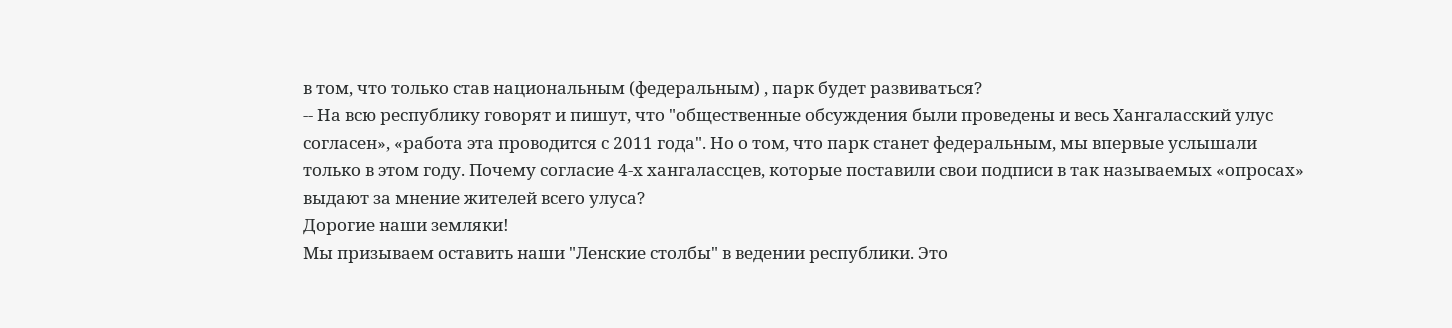в том, что только став национальным (федеральным) , парк будет развиваться?
-- На всю республику говорят и пишут, что "общественные обсуждения были проведены и весь Хангаласский улус согласен», «работа эта проводится с 2011 года". Но о том, что парк станет федеральным, мы впервые услышали только в этом году. Почему согласие 4-х хангалассцев, которые поставили свои подписи в так называемых «опросах» выдают за мнение жителей всего улуса?
Дорогие наши земляки!
Мы призываем оставить наши "Ленские столбы" в ведении республики. Это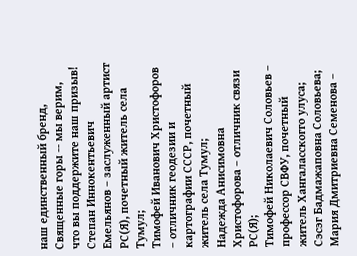наш единственный бренд, Священные горы -- мы верим, что вы поддержите наш призыв!
Степан Иннокентьевич Емельянов – заслуженный артист РС(Я), почетный житель села Тумул;
Тимофей Иванович Христофоров – отличник геодезии и картографии СССР, почетный житель села Тумул;
Надежда Анисимовна Христофорова – отличник связи РС(Я);
Тимофей Николаевич Соловьев – профессор СВФУ, почетный житель Хангаласскогго улуса;
Сэсэг Бадмажаповна Соловьева;
Мария Дмитриевна Семенова –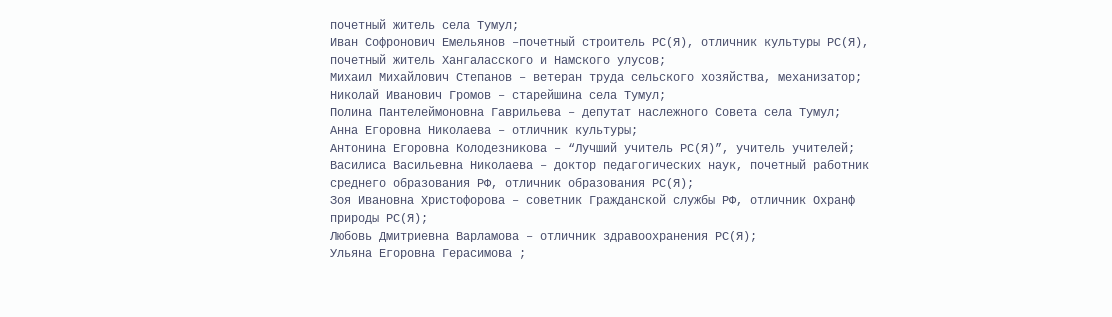почетный житель села Тумул;
Иван Софронович Емельянов –почетный строитель РС(Я), отличник культуры РС(Я), почетный житель Хангаласского и Намского улусов;
Михаил Михайлович Степанов – ветеран труда сельского хозяйства, механизатор;
Николай Иванович Громов – старейшина села Тумул;
Полина Пантелеймоновна Гаврильева – депутат наслежного Совета села Тумул;
Анна Егоровна Николаева – отличник культуры;
Антонина Егоровна Колодезникова – “Лучший учитель РС(Я)”, учитель учителей;
Василиса Васильевна Николаева – доктор педагогических наук, почетный работник среднего образования РФ, отличник образования РС(Я);
Зоя Ивановна Христофорова – советник Гражданской службы РФ, отличник Охранф природы РС(Я);
Любовь Дмитриевна Варламова – отличник здравоохранения РС(Я);
Ульяна Егоровна Герасимова ;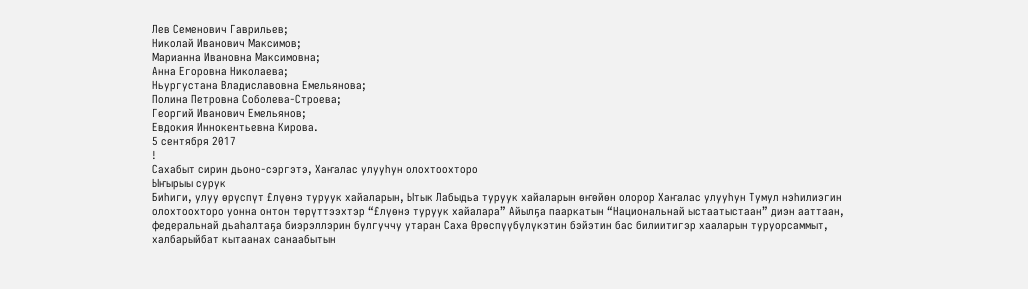Лев Семенович Гаврильев;
Николай Иванович Максимов;
Марианна Ивановна Максимовна;
Анна Егоровна Николаева;
Ньургустана Владиславовна Емельянова;
Полина Петровна Соболева-Строева;
Георгий Иванович Емельянов;
Евдокия Иннокентьевна Кирова.
5 сентября 2017
!
Сахабыт сирин дьоно-сэргэтэ, Хаҥалас улууһун олохтоохторо
Ыҥырыы сурук
Биһиги, улуу өрүспүт £лүөнэ туруук хайаларын, Ытык Лабыдьа туруук хайаларын өҥөйөн олорор Хаҥалас улууһун Тумул нэһилиэгин олохтоохторо уонна онтон төрүттээхтэр “£лүөнэ туруук хайалара” Айылҕа пааркатын “Национальнай ыстаатыстаан” диэн ааттаан, федеральнай дьаһалтаҕа биэрэллэрин булгуччу утаран Саха Өрөспүүбүлүкэтин бэйэтин бас билиитигэр хааларын туруорсаммыт, халбарыйбат кытаанах санаабытын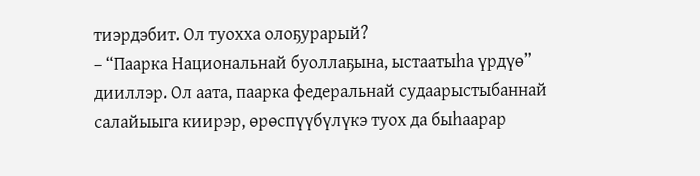тиэрдэбит. Ол туохха олоҕурарый?
– “Паарка Национальнай буоллаҕына, ыстаатыһа үрдүө” дииллэр. Ол аата, паарка федеральнай судаарыстыбаннай салайыыга киирэр, өрөспүүбүлүкэ туох да быһаарар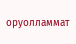оруолламмат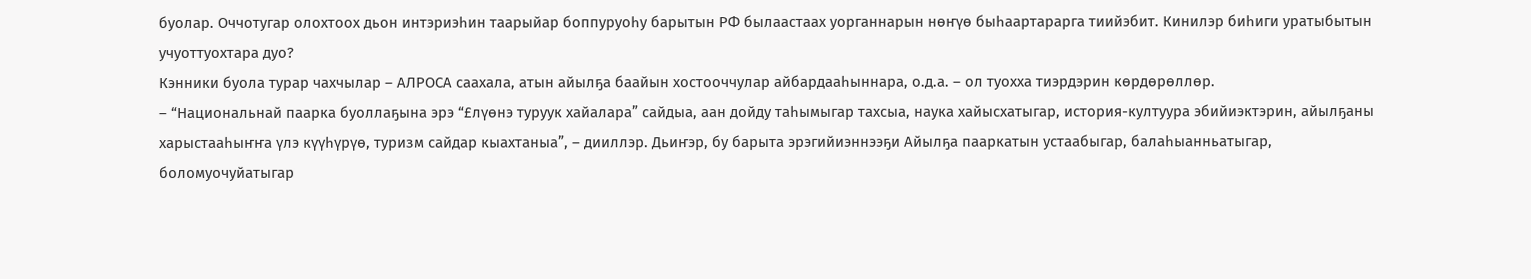буолар. Оччотугар олохтоох дьон интэриэһин таарыйар боппуруоһу барытын РФ былаастаах уорганнарын нөҥүө быһаартарарга тиийэбит. Кинилэр биһиги уратыбытын учуоттуохтара дуо?
Кэнники буола турар чахчылар – АЛРОСА саахала, атын айылҕа баайын хостооччулар айбардааһыннара, о.д.а. – ол туохха тиэрдэрин көрдөрөллөр.
– “Национальнай паарка буоллаҕына эрэ “£лүөнэ туруук хайалара” сайдыа, аан дойду таһымыгар тахсыа, наука хайысхатыгар, история-култуура эбийиэктэрин, айылҕаны харыстааһыҥҥа үлэ күүһүрүө, туризм сайдар кыахтаныа”, – дииллэр. Дьиҥэр, бу барыта эрэгийиэннээҕи Айылҕа пааркатын устаабыгар, балаһыанньатыгар, боломуочуйатыгар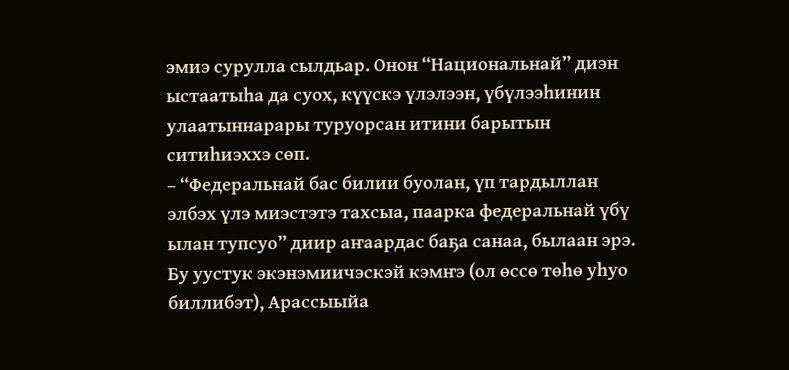эмиэ сурулла сылдьар. Онон “Национальнай” диэн ыстаатыһа да суох, күүскэ үлэлээн, үбүлээһинин улаатыннарары туруорсан итини барытын ситиһиэххэ сөп.
– “Федеральнай бас билии буолан, үп тардыллан элбэх үлэ миэстэтэ тахсыа, паарка федеральнай үбү ылан тупсуо” диир аҥаардас баҕа санаа, былаан эрэ. Бу уустук экэнэмиичэскэй кэмҥэ (ол өссө төһө уһуо биллибэт), Арассыыйа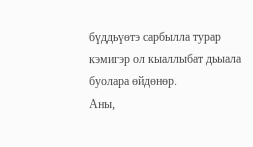бүддьүөтэ сарбылла турар кэмигэр ол кыаллыбат дьыала буолара өйдөнөр.
Аны,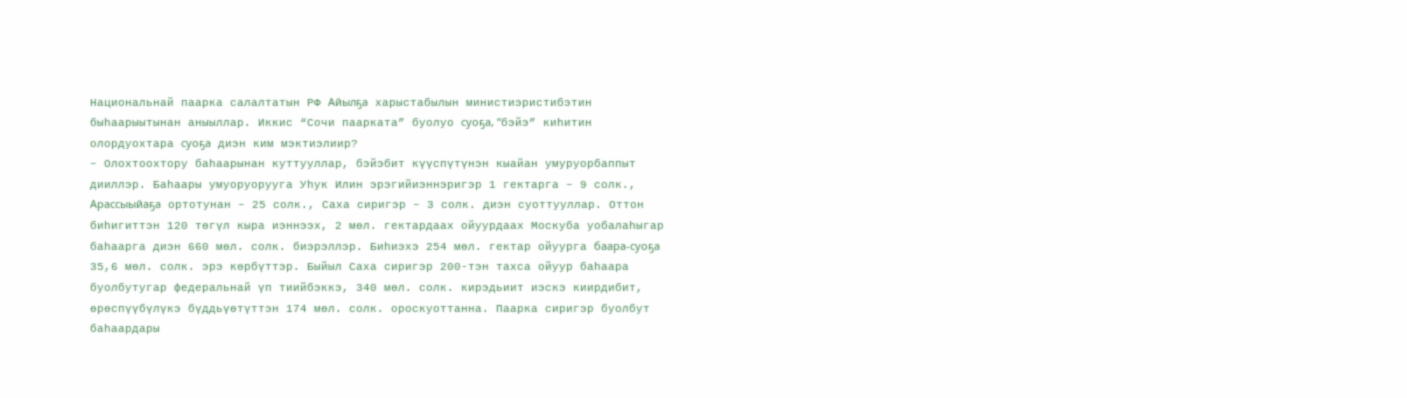Национальнай паарка салалтатын РФ Айылҕа харыстабылын министиэристибэтин быһаарыытынан аныыллар. Иккис “Сочи паарката” буолуо суоҕа, “бэйэ” киһитин олордуохтара суоҕа диэн ким мэктиэлиир?
– Олохтоохтору баһаарынан куттууллар, бэйэбит күүспүтүнэн кыайан умуруорбаппыт дииллэр. Баһаары умуоруорууга Уһук Илин эрэгийиэннэригэр 1 гектарга – 9 солк., Арассыыйаҕа ортотунан – 25 солк., Саха сиригэр – 3 солк. диэн суоттууллар. Оттон биһигиттэн 120 төгүл кыра иэннээх, 2 мөл. гектардаах ойуурдаах Москуба уобалаһыгар баһаарга диэн 660 мөл. солк. биэрэллэр. Биһиэхэ 254 мөл. гектар ойуурга баара-суоҕа 35,6 мөл. солк. эрэ көрбүттэр. Быйыл Саха сиригэр 200-тэн тахса ойуур баһаара буолбутугар федеральнай үп тиийбэккэ, 340 мөл. солк. кирэдьиит иэскэ киирдибит, өрөспүүбүлүкэ бүддьүөтүттэн 174 мөл. солк. ороскуоттанна. Паарка сиригэр буолбут баһаардары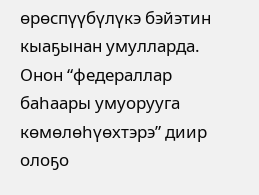өрөспүүбүлүкэ бэйэтин
кыаҕынан умулларда. Онон “федераллар баһаары умуорууга көмөлөһүөхтэрэ” диир олоҕо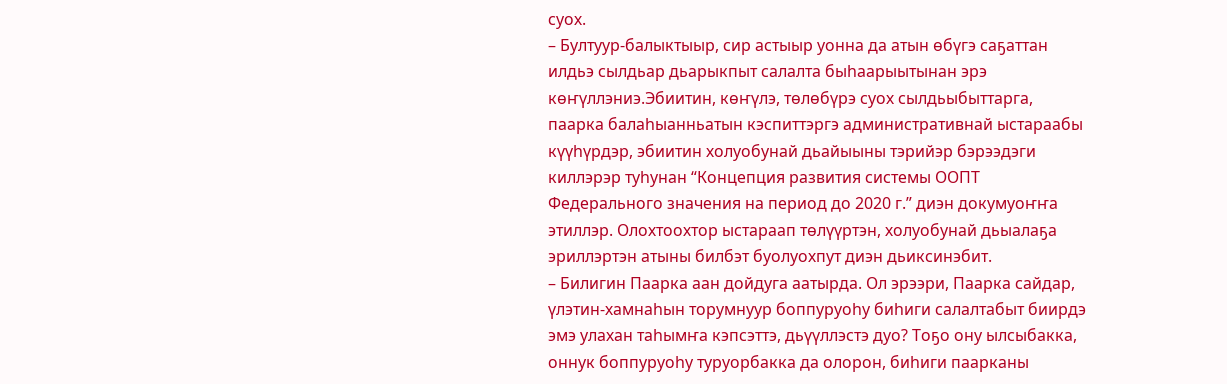суох.
– Бултуур-балыктыыр, сир астыыр уонна да атын өбүгэ саҕаттан илдьэ сылдьар дьарыкпыт салалта быһаарыытынан эрэ көҥүллэниэ.Эбиитин, көҥүлэ, төлөбүрэ суох сылдьыбыттарга, паарка балаһыанньатын кэспиттэргэ административнай ыстараабы күүһүрдэр, эбиитин холуобунай дьайыыны тэрийэр бэрээдэги киллэрэр туһунан “Концепция развития системы ООПТ Федерального значения на период до 2020 г.” диэн докумуоҥҥа этиллэр. Олохтоохтор ыстараап төлүүртэн, холуобунай дьыалаҕа эриллэртэн атыны билбэт буолуохпут диэн дьиксинэбит.
– Билигин Паарка аан дойдуга аатырда. Ол эрээри, Паарка сайдар, үлэтин-хамнаһын торумнуур боппуруоһу биһиги салалтабыт биирдэ эмэ улахан таһымҥа кэпсэттэ, дьүүллэстэ дуо? Тоҕо ону ылсыбакка, оннук боппуруоһу туруорбакка да олорон, биһиги паарканы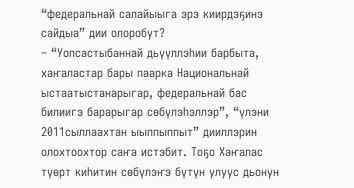“федеральнай салайыыга эрэ киирдэҕинэ сайдыа” дии олоробут?
– “Уопсастыбаннай дьүүллэһии барбыта, хаҥаластар бары паарка Национальнай ыстаатыстанарыгар, федеральнай бас билиигэ барарыгар сөбүлэһэллэр”, “үлэни 2011сыллаахтан ыыппыппыт” дииллэрин олохтоохтор саҥа истэбит. Тоҕо Хаҥалас түөрт киһитин сөбүлэҥэ бүтүн улуус дьонун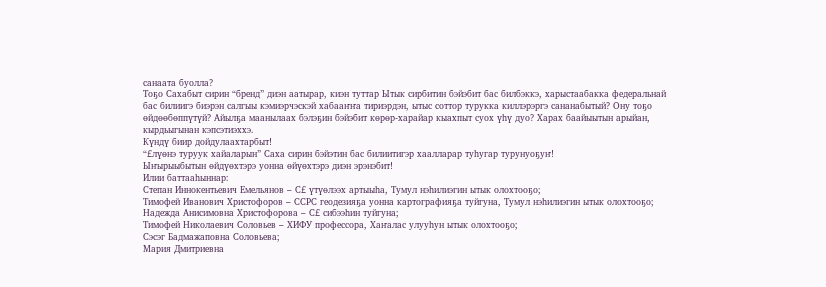санаата буолла?
Тоҕо Сахабыт сирин “бренд” диэн аатырар, киэн туттар Ытык сирбитин бэйэбит бас билбэккэ, харыстаабакка федеральнай бас билиигэ биэрэн салгыы кэмиэрчэскэй хабааҥҥа тириэрдэн, ытыс соттор турукка киллэрэргэ сананабытый? Ону тоҕо өйдөөбөппүтүй? Айылҕа маанылаах бэлэҕин бэйэбит көрөр-харайар кыахпыт суох үһү дуо? Харах баайыытын арыйан, кырдьыгынан кэпсэтиэххэ.
Күндү биир дойдулаахтарбыт!
“£лүөнэ туруук хайаларын” Саха сирин бэйэтин бас билиитигэр хаалларар туһугар турунуоҕуҥ!
Ыҥырыыбытын өйдүөхтэрэ уонна өйүөхтэрэ диэн эрэнэбит!
Илии баттааһыннар:
Степан Иннокентьевич Емельянов – С£ үтүөлээх артыыһа, Тумул нэһилиэгин ытык олохтооҕо;
Тимофей Иванович Христофоров – ССРС геодезияҕа уонна картографияҕа туйгуна, Тумул нэһилиэгин ытык олохтооҕо;
Надежда Анисимовна Христофорова – С£ сибээһин туйгуна;
Тимофей Николаевич Соловьев – ХИФУ профессора, Хаҥалас улууһун ытык олохтооҕо;
Сэсэг Бадмажаповна Соловьева;
Мария Дмитриевна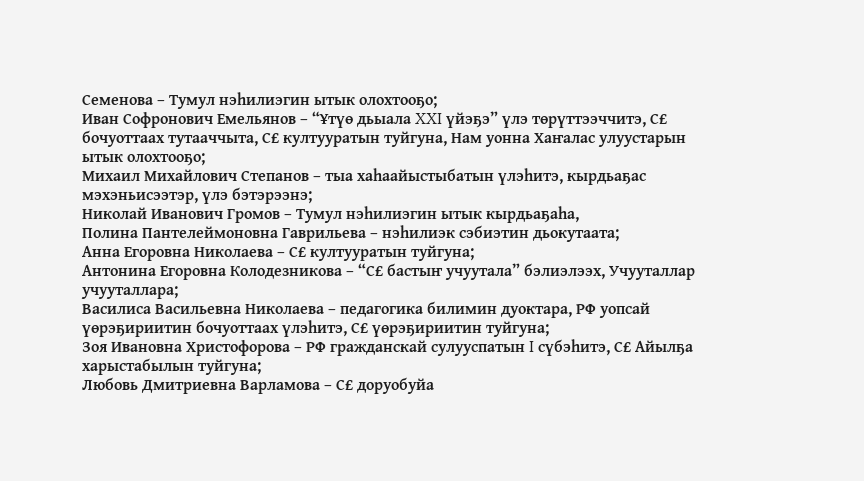Семенова – Тумул нэһилиэгин ытык олохтооҕо;
Иван Софронович Емельянов – “¥түө дьыала XXI үйэҕэ” үлэ төрүттээччитэ, С£ бочуоттаах тутааччыта, С£ култууратын туйгуна, Нам уонна Хаҥалас улуустарын ытык олохтооҕо;
Михаил Михайлович Степанов – тыа хаһаайыстыбатын үлэһитэ, кырдьаҕас мэхэньисээтэр, үлэ бэтэрээнэ;
Николай Иванович Громов – Тумул нэһилиэгин ытык кырдьаҕаһа,
Полина Пантелеймоновна Гаврильева – нэһилиэк сэбиэтин дьокутаата;
Анна Егоровна Николаева – С£ култууратын туйгуна;
Антонина Егоровна Колодезникова – “С£ бастыҥ учуутала” бэлиэлээх, Учууталлар учууталлара;
Василиса Васильевна Николаева – педагогика билимин дуоктара, РФ уопсай үөрэҕириитин бочуоттаах үлэһитэ, С£ үөрэҕириитин туйгуна;
Зоя Ивановна Христофорова – РФ гражданскай сулууспатын I сүбэһитэ, С£ Айылҕа харыстабылын туйгуна;
Любовь Дмитриевна Варламова – С£ доруобуйа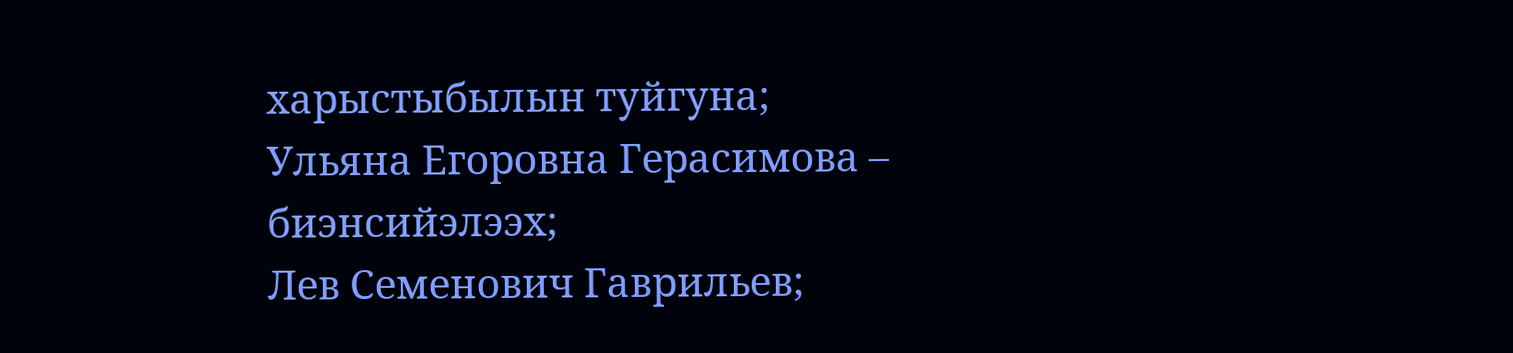харыстыбылын туйгуна;
Ульяна Егоровна Герасимова – биэнсийэлээх;
Лев Семенович Гаврильев;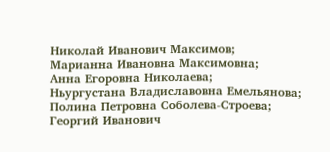Николай Иванович Максимов;
Марианна Ивановна Максимовна;
Анна Егоровна Николаева;
Ньургустана Владиславовна Емельянова;
Полина Петровна Соболева-Строева;
Георгий Иванович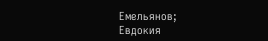Емельянов;
Евдокия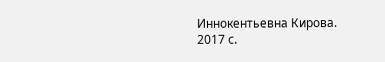Иннокентьевна Кирова.
2017 с.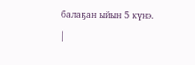балаҕан ыйын 5 күнэ.
|